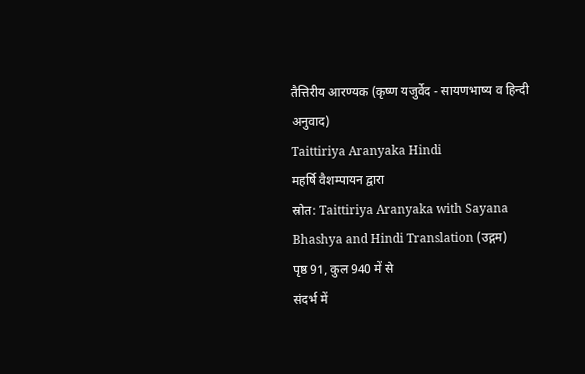तैत्तिरीय आरण्यक (कृष्ण यजुर्वेद - सायणभाष्य व हिन्दी अनुवाद)
Taittiriya Aranyaka Hindi
महर्षि वैशम्पायन द्वारा
स्रोत: Taittiriya Aranyaka with Sayana Bhashya and Hindi Translation (उद्गम)
पृष्ठ 91, कुल 940 में से
संदर्भ में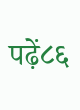पढ़ें८६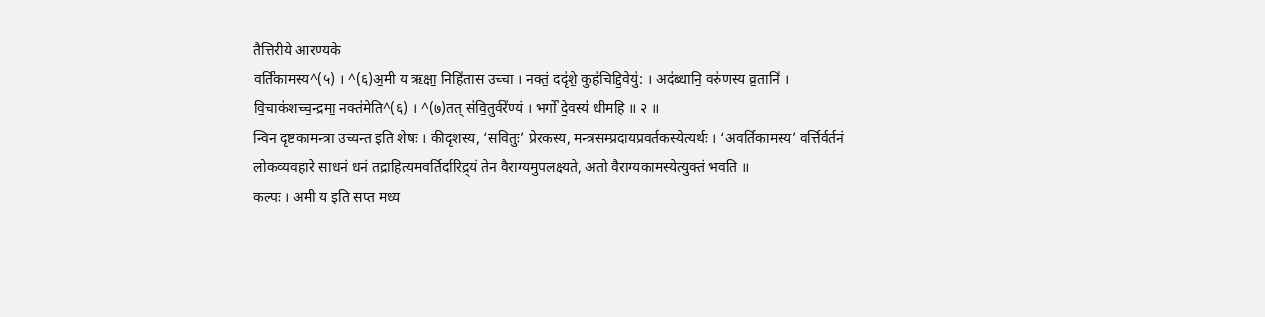तैत्तिरीये आरण्यके
वर्ति॑कामस्य^(५) । ^(६)अ॒मी य ऋक्षा॒ निहि॑तास उच्चा । नक्तं॒ ददृ॑शे॒ कुह॑चिद्दि॒वेयु॑: । अद॑ब्धानि॒ वरु॑णस्य व्र॒तानि॑ । वि॒चाक॑शच्च॒न्द्रमा॒ नक्त॑मेति^(६) । ^(७)तत् स॑वि॒तुर्वरे॑ण्यं । भर्गो॑ दे॒वस्य॑ धीमहि ॥ २ ॥
न्विन दृष्टकामन्त्रा उच्यन्त इति शेषः । कीदृशस्य, ‘सवितुः’ प्रेरकस्य, मन्त्रसम्प्रदायप्रवर्तकस्येत्यर्थः । ‘अवर्तिकामस्य’ वर्त्तिर्वर्तनं लोकव्यवहारे साधनं धनं तद्राहित्यमवर्तिर्दारिद्र्यं तेन वैराग्यमुपलक्ष्यते, अतो वैराग्यकामस्येत्युक्तं भवति ॥
कल्पः । अमी य इति सप्त मध्य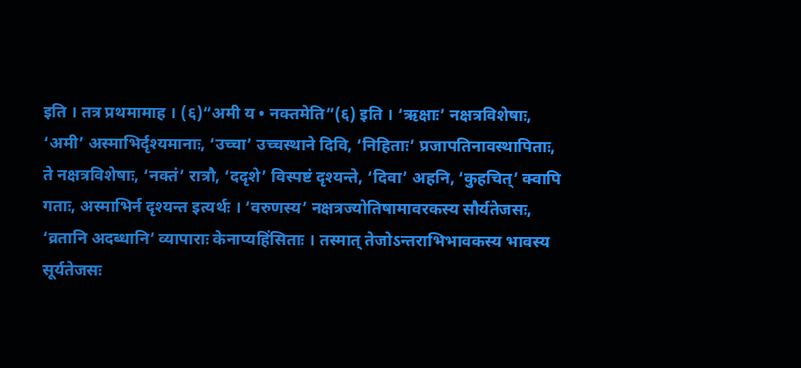इति । तत्र प्रथमामाह । (६)“अमी य • नक्तमेति”(६) इति । ‘ऋक्षाः’ नक्षत्रविशेषाः, ‘अमी’ अस्माभिर्दृश्यमानाः, ‘उच्चा’ उच्चस्थाने दिवि, ‘निहिताः’ प्रजापतिनावस्थापिताः, ते नक्षत्रविशेषाः, ‘नक्तं’ रात्रौ, ‘ददृशे’ विस्पष्टं दृश्यन्ते, ‘दिवा’ अहनि, ‘कुहचित्’ क्वापि गताः, अस्माभिर्न दृश्यन्त इत्यर्थः । ‘वरुणस्य’ नक्षत्रज्योतिषामावरकस्य सौर्यतेजसः, ‘व्रतानि अदब्धानि’ व्यापाराः केनाप्यहिंसिताः । तस्मात् तेजोऽन्तराभिभावकस्य भावस्य सूर्यतेजसः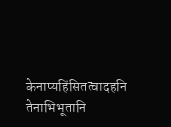केनाप्यहिंसितत्वादहनि तेनाभिभूतानि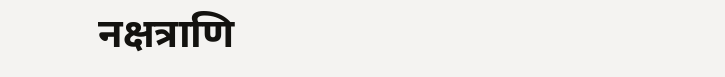नक्षत्राणि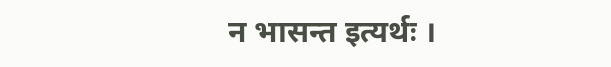न भासन्त इत्यर्थः ।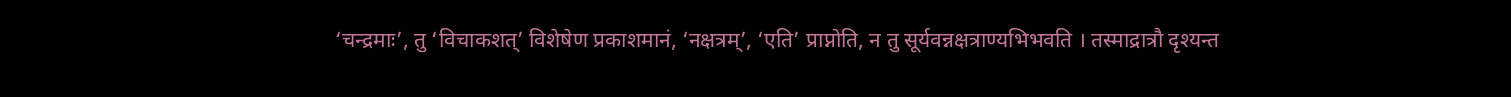‘चन्द्रमाः’, तु ‘विचाकशत्’ विशेषेण प्रकाशमानं, ‘नक्षत्रम्’, ‘एति’ प्राप्नोति, न तु सूर्यवन्नक्षत्राण्यभिभवति । तस्माद्रात्रौ दृश्यन्त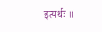इत्यर्थः ॥